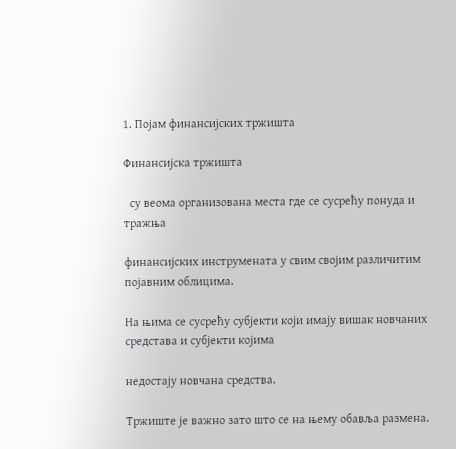1. Појам финансијских тржишта

Финансијска тржишта

  су веома организована места где се сусрећу понуда и тражња

финансијских инструмената у свим својим различитим појавним облицима.

На њима се сусрећу субјекти који имају вишак новчаних средстава и субјекти којима

недостају новчана средства.

Тржиште је важно зато што се на њему обавља размена.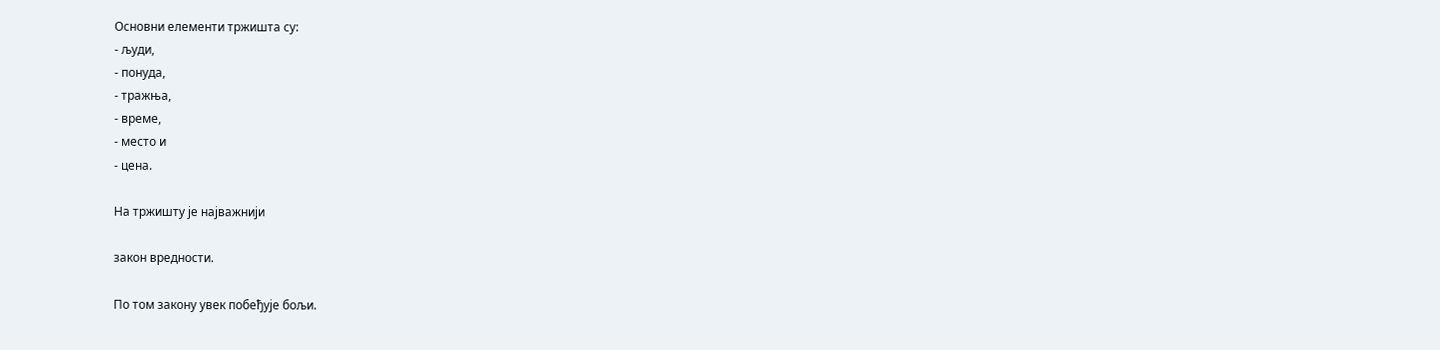Основни елементи тржишта су:
- људи,
- понуда,
- тражња,
- време,
- место и
- цена.

На тржишту је најважнији

закон вредности.

По том закону увек побеђује бољи.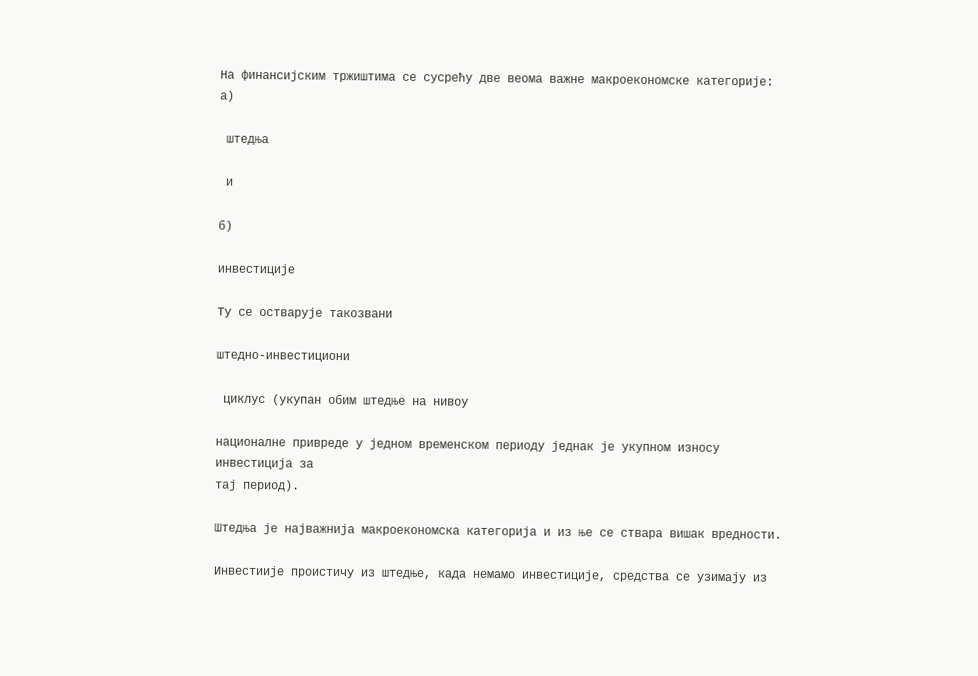На финансијским тржиштима се сусрећу две веома важне макроекономске категорије:
а)

 штедња

 и

б)

инвестиције

Ту се остварује такозвани

штедно-инвестициони

 циклус (укупан обим штедње на нивоу

националне привреде у једном временском периоду једнак је укупном износу инвестиција за
тај период).

Штедња је најважнија макроекономска категорија и из ње се ствара вишак вредности.

Инвестиије проистичу из штедње, када немамо инвестиције, средства се узимају из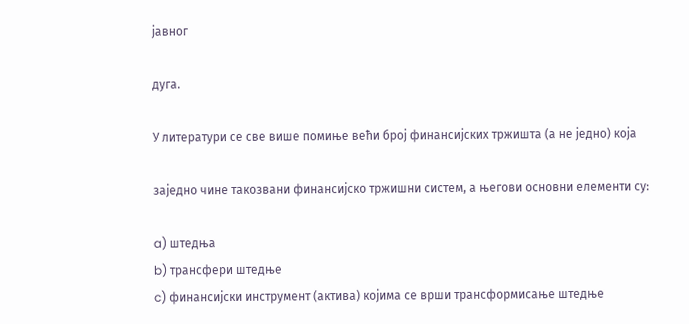јавног

дуга.

У литератури се све више помиње већи број финансијских тржишта (а не једно) која

заједно чине такозвани финансијско тржишни систем, а његови основни елементи су:

a) штедња
b) трансфери штедње
c) финансијски инструмент (актива) којима се врши трансформисање штедње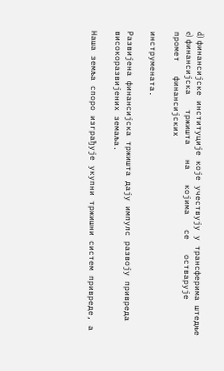d) финансијске институције које учествују у трансферима штедње
e) финансијска   тржишта   на   којима   се   остварује   промет   финансијских

инструмената.

Развијена финансијска тржишта дају импулс развоју привреда високоразвијених земаља.

Наша земља споро изграђује укупни тржишни систем привреде, а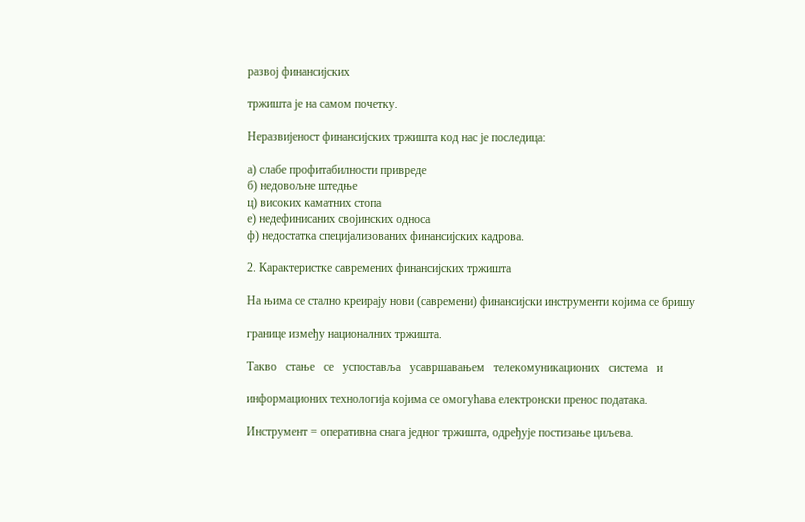развој финансијских

тржишта је на самом почетку.

Неразвијеност финансијских тржишта код нас је последица:

а) слабе профитабилности привреде
б) недовољне штедње
ц) високих каматних стопа
е) недефинисаних својинских односа
ф) недостатка специјализованих финансијских кадрова.

2. Карактеристке савремених финансијских тржишта

На њима се стално креирају нови (савремени) финансијски инструменти којима се бришу

границе између националних тржишта.

Такво   стање   се   успоставља   усавршавањем   телекомуникационих   система   и

информационих технологија којима се омогућава електронски пренос података.

Инструмент = оперативна снага једног тржишта, одређује постизање циљева.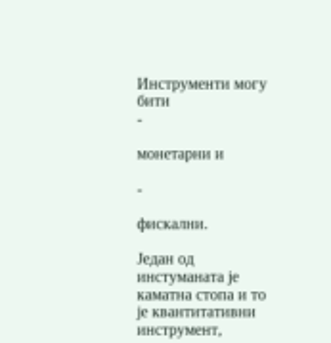Инструменти могу бити
-

монетарни и

-

фискални.

Један од инстуманата је каматна стопа и то је квантитативни инструмент,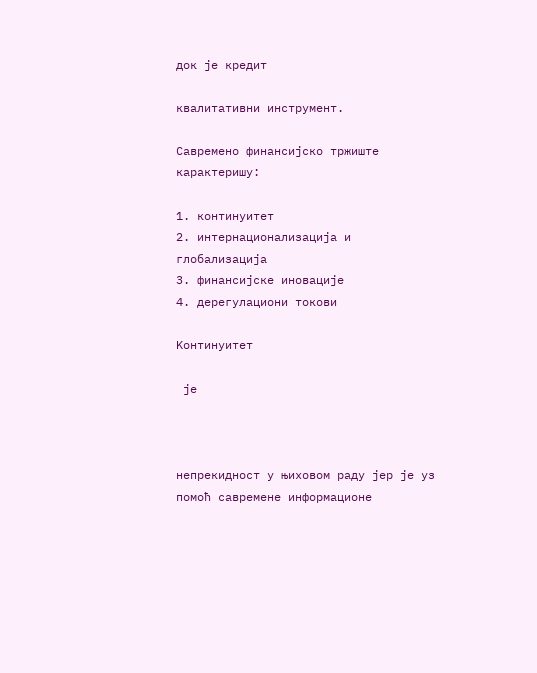док је кредит

квалитативни инструмент.

Савремено финансијско тржиште карактеришу:

1. континуитет
2. интернационализација и глобализација
3. финансијске иновације
4. дерегулациони токови

Kонтинуитет

 је



непрекидност у њиховом раду јер је уз помоћ савремене информационе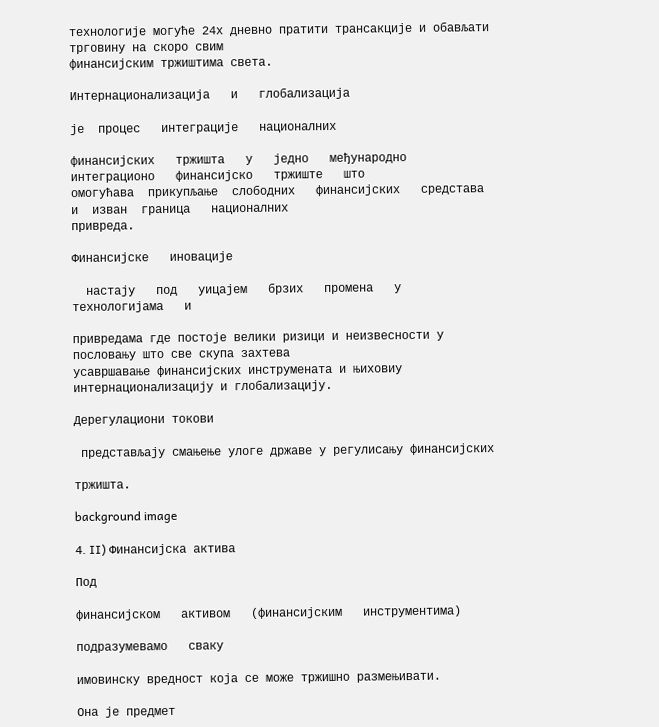технологије могуће 24х дневно пратити трансакције и обављати трговину на скоро свим
финансијским тржиштима света.

Интернационализација   и   глобализација

је  процес   интеграције   националних

финансијских   тржишта   у   једно   међународно   интеграционо   финансијско   тржиште   што
омогућава  прикупљање  слободних   финансијских   средстава  и  изван  граница   националних
привреда.

Финансијске   иновације

  настају   под   уицајем   брзих   промена   у   технологијама   и

привредама где постоје велики ризици и неизвесности у пословању што све скупа захтева
усавршавање финансијских инструмената и њиховиу интернационализацију и глобализацију.

Дерегулациони токови

 представљају смањење улоге државе у регулисању финансијских

тржишта.

background image

4. II) Финансијска актива

Под

финансијском   активом   (финансијским   инструментима)

подразумевамо   сваку

имовинску вредност која се може тржишно размењивати.

Она је предмет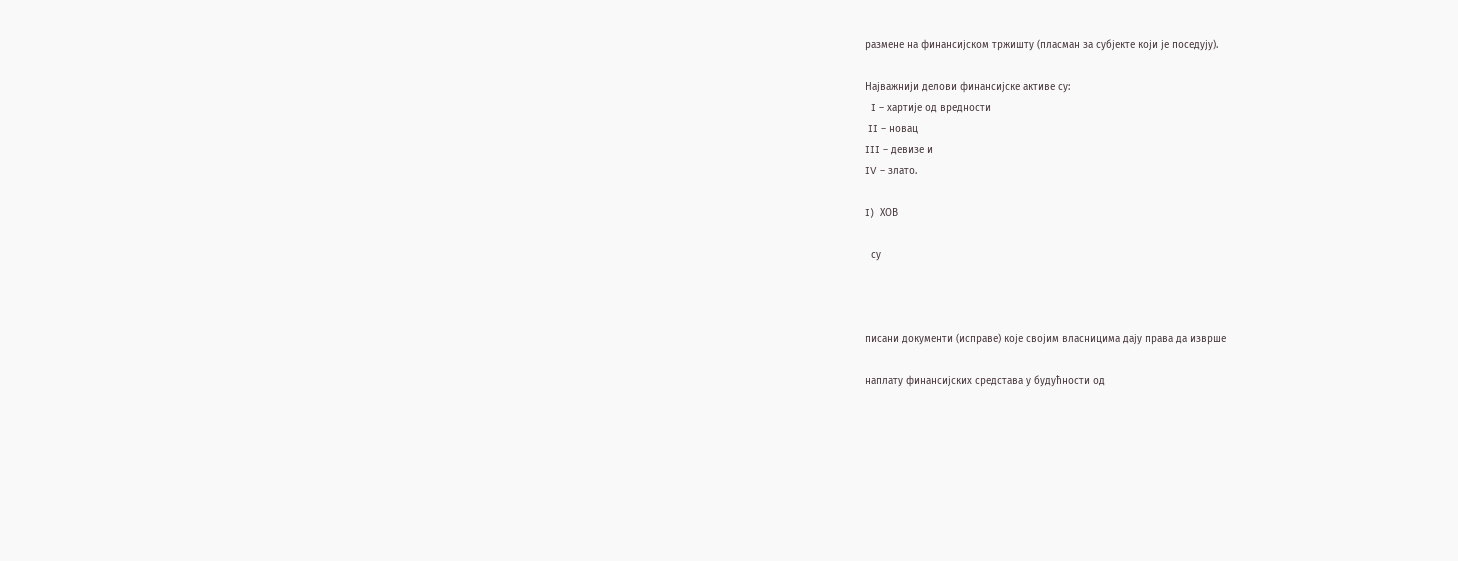размене на финансијском тржишту (пласман за субјекте који је поседују).

Најважнији делови финансијске активе су:
  I – хартије од вредности
 II – новац
III – девизе и
IV – злато.

I)  ХОВ

  су



писани документи (исправе) које својим власницима дају права да изврше

наплату финансијских средстава у будућности од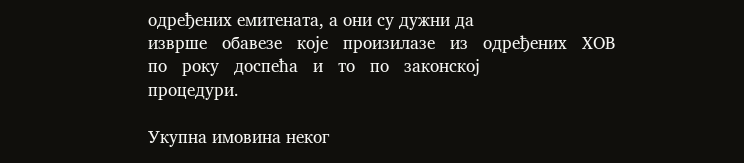одређених емитената, а они су дужни да
изврше   обавезе   које   произилазе   из   одређених   ХОВ   по   року   доспећа   и   то   по   законској
процедури.

Укупна имовина неког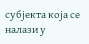субјекта која се налази у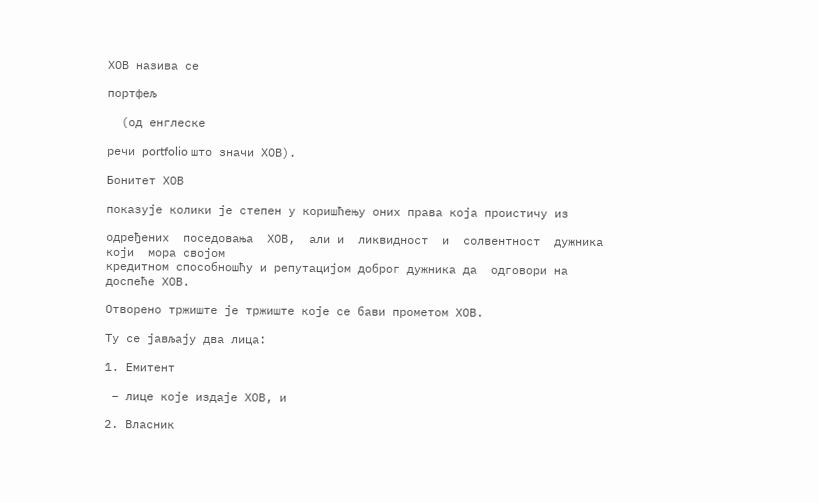ХОВ назива се

портфељ

  (од енглеске

речи portfolio што значи ХОВ).

Бонитет ХОВ

показује колики је степен у коришћењу оних права која проистичу из

одређених  поседовања  ХОВ,  али и  ликвидност  и  солвентност  дужника  који  мора својом
кредитном способношћу и репутацијом доброг дужника да  одговори на доспеће ХОВ.

Отворено тржиште је тржиште које се бави прометом ХОВ.

Ту се јављају два лица:

1. Емитент

 – лице које издаје ХОВ, и

2. Власник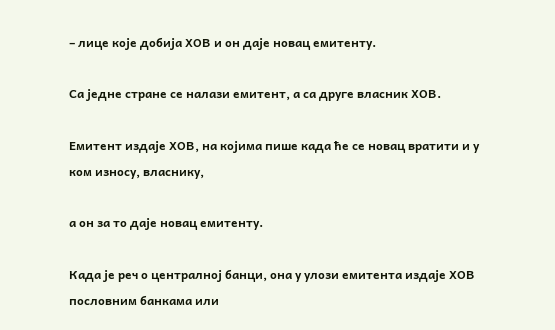– лице које добија ХОВ и он даје новац емитенту.

Са једне стране се налази емитент, а са друге власник ХОВ.

Емитент издаје ХОВ, на којима пише када ће се новац вратити и у ком износу, власнику,

а он за то даје новац емитенту.

Када је реч о централној банци, она у улози емитента издаје ХОВ пословним банкама или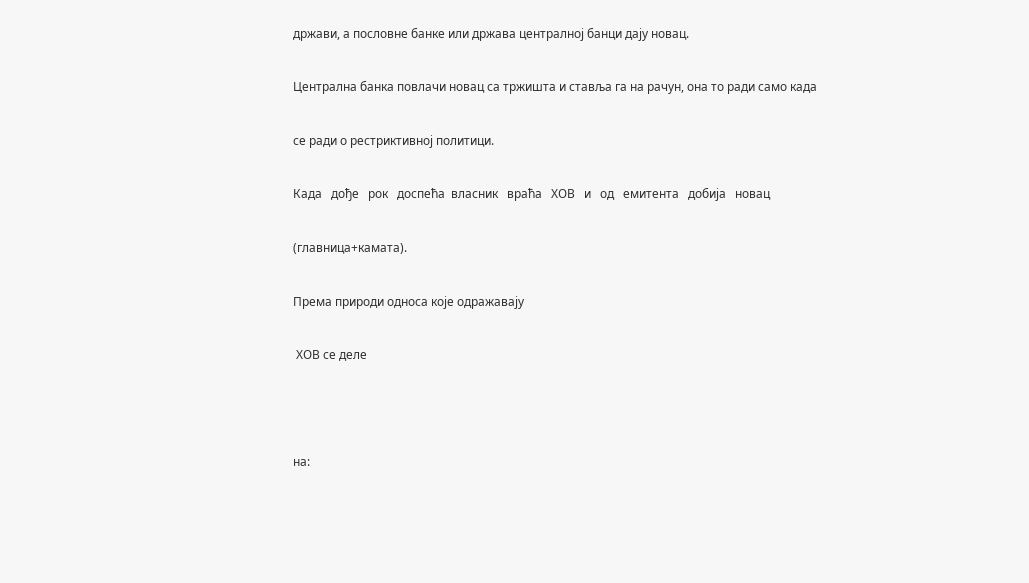држави, а пословне банке или држава централној банци дају новац.

Централна банка повлачи новац са тржишта и ставља га на рачун, она то ради само када

се ради о рестриктивној политици.

Када   дође   рок   доспећа  власник   враћа   ХОВ   и   од   емитента   добија   новац

(главница+камата).

Према природи односа које одражавају

 ХОВ се деле



на: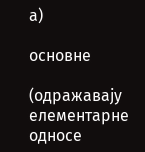а)

основне

(одражавају елементарне односе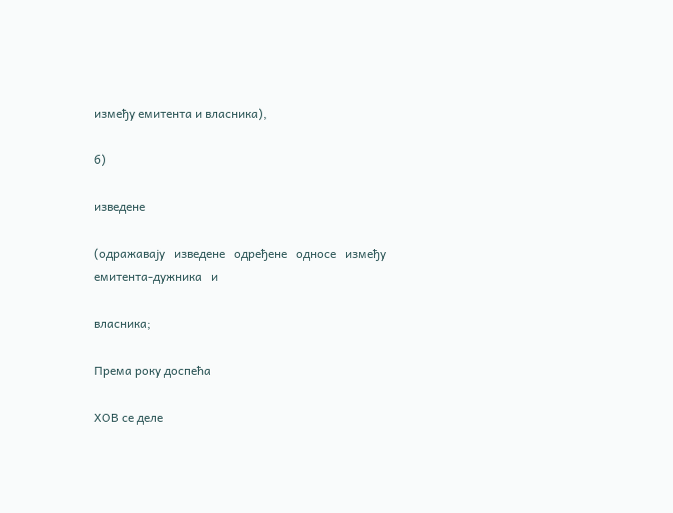између емитента и власника),

б)

изведене

(одражавају   изведене   одређене   односе   између   емитента-дужника   и

власника;

Према року доспећа

ХОВ се деле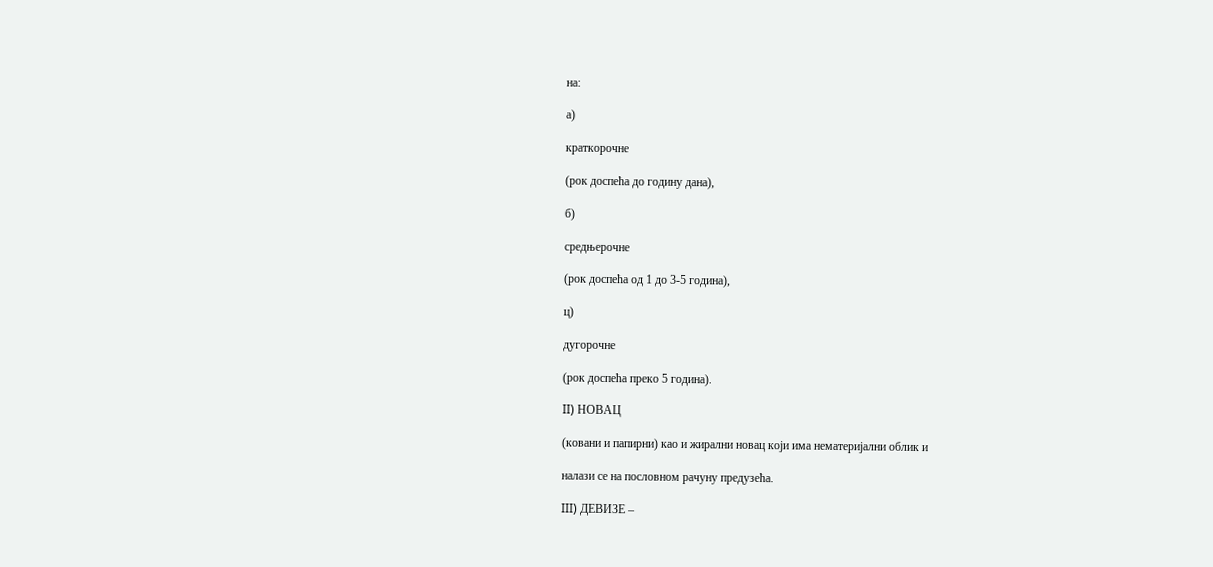на:

а)

краткорочне

(рок доспећа до годину дана),

б)

средњерочне

(рок доспећа од 1 до 3-5 година),

ц)

дугорочне

(рок доспећа преко 5 година).

II) НОВАЦ

(ковани и папирни) као и жирални новац који има нематеријални облик и

налази се на пословном рачуну предузећа.

III) ДЕВИЗЕ –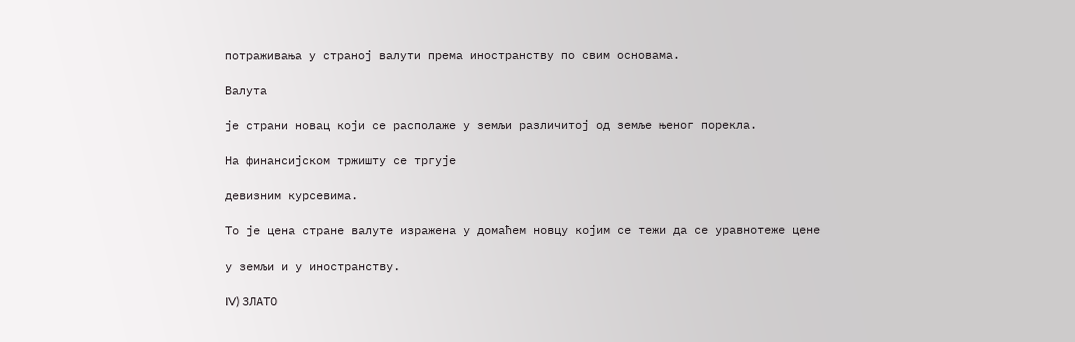потраживања у страној валути према иностранству по свим основама.

Валута

је страни новац који се располаже у земљи различитој од земље њеног порекла.

На финансијском тржишту се тргује

девизним курсевима.

То је цена стране валуте изражена у домаћем новцу којим се тежи да се уравнотеже цене

у земљи и у иностранству.

IV) ЗЛАТО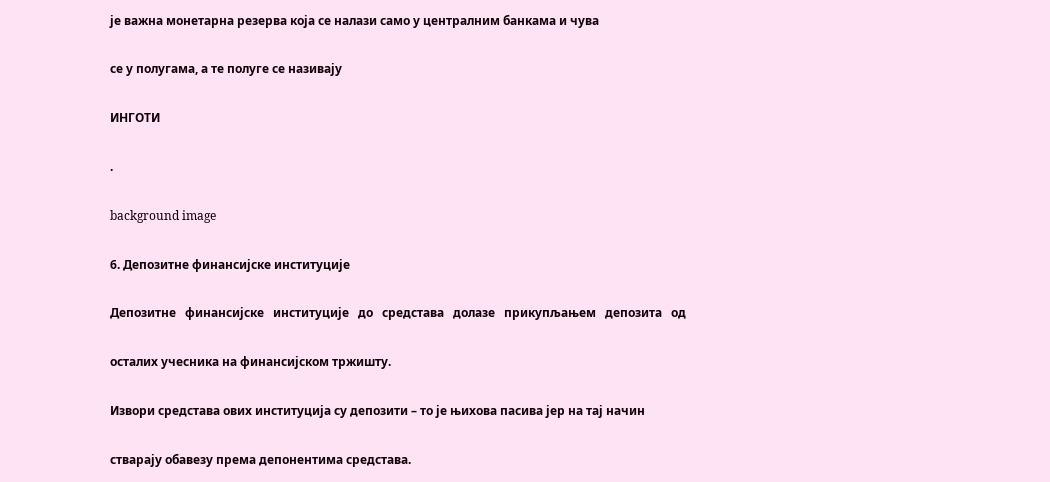је важна монетарна резерва која се налази само у централним банкама и чува

се у полугама, а те полуге се називају

ИНГОТИ

.

background image

6. Депозитне финансијске институције

Депозитне   финансијске   институције   до   средстава   долазе   прикупљањем   депозита   од

осталих учесника на финансијском тржишту.

Извори средстава ових институција су депозити – то је њихова пасива јер на тај начин

стварају обавезу према депонентима средстава.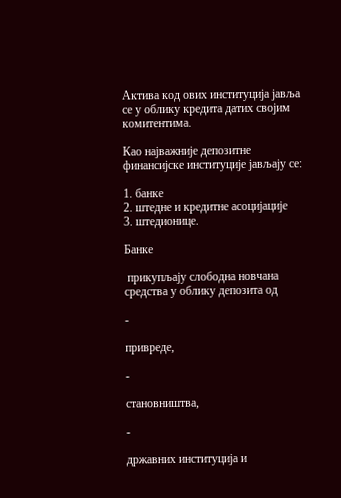Актива код ових институција јавља се у облику кредита датих својим комитентима.

Као најважније депозитне финансијске институције јављају се:

1. банке
2. штедне и кредитне асоцијације
3. штедионице.

Банке

 прикупљају слободна новчана средства у облику депозита од

-

привреде,

-

становништва,

-

државних институција и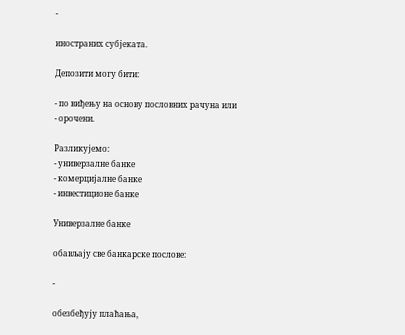-

иностраних субјеката.

Депозити могу бити:

- по виђењу на основу пословних рачуна или
- орочени.

Разликујемо:
- универзалне банке
- комерцијалне банке
- инвестиционе банке

Универзалне банке

обављају све банкарске послове:

-

обезбеђују плаћања,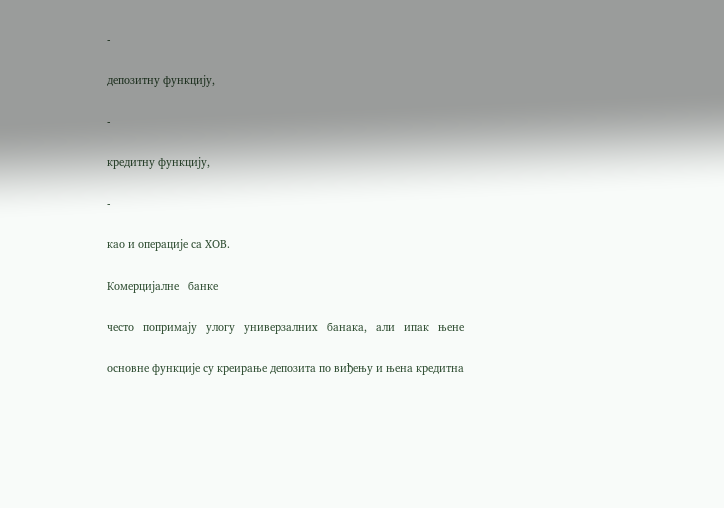-

депозитну функцију,

-

кредитну функцију,

-

као и операције са ХОВ.

Комерцијалне   банке

често   попримају   улогу   универзалних   банака,   али   ипак   њене

основне функције су креирање депозита по виђењу и њена кредитна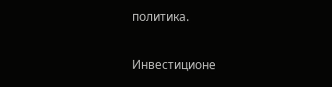политика.

Инвестиционе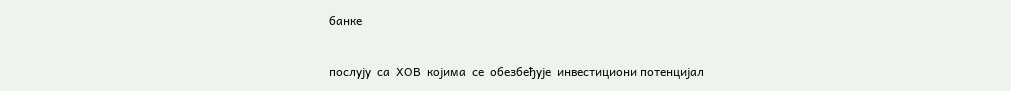банке

послују  са  ХОВ  којима  се  обезбеђује  инвестициони потенцијал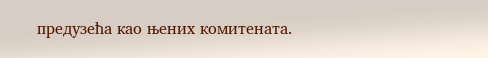предузећа као њених комитената.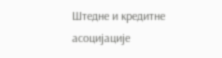Штедне и кредитне асоцијације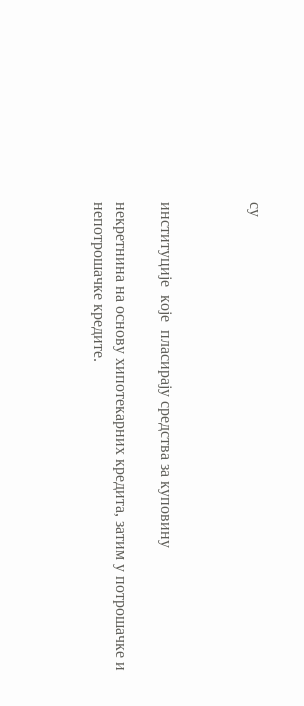су



институције  које  пласирају средства за куповину

некретнина на основу хипотекарних кредита, затим у потрошачке и непотрошачке кредите.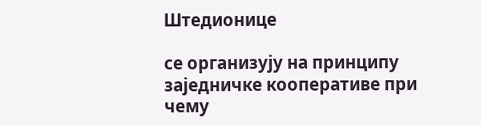Штедионице

се организују на принципу заједничке кооперативе при чему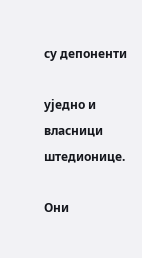су депоненти

уједно и власници штедионице.

Они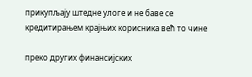прикупљају штедне улоге и не баве се кредитирањем крајњих корисника већ то чине

преко других финансијских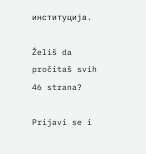институција.

Želiš da pročitaš svih 46 strana?

Prijavi se i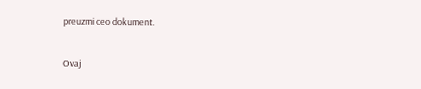preuzmi ceo dokument.

Ovaj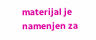materijal je namenjen za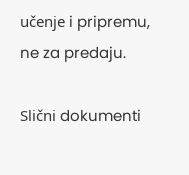učenje i pripremu, ne za predaju.

Slični dokumenti